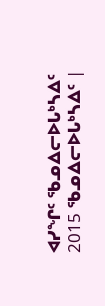ᐊᓯᖏᑦ ᖃᓄᐃᓕᐅᒐᒃᓴᐃᑦ
2015 ᖃᓄᐃᓕᐅᒐᒃᓴᐃᑦ |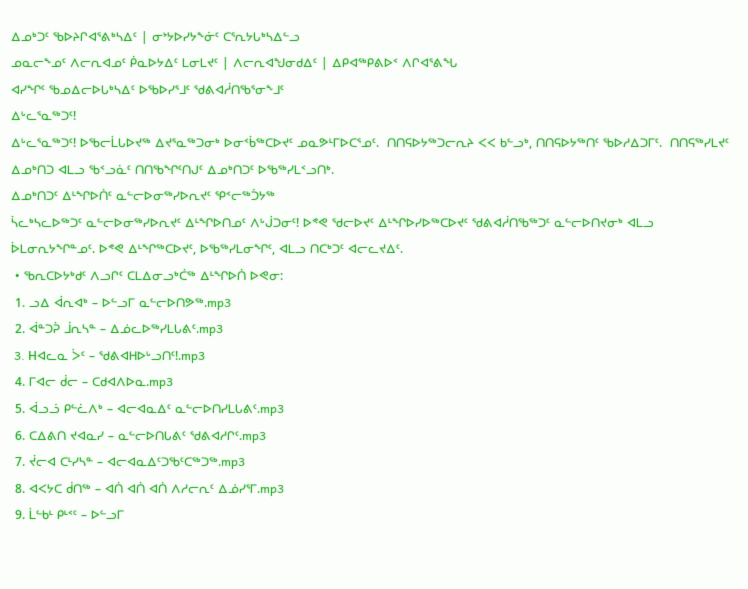ᐃᓄᒃᑐᑦ ᖃᐅᔨᒋᐊᕐᕕᒃᓴᐃᑦ | ᓂᔾᔭᐅᓯᔭᖕᓃᑦ ᑕᕐᕆᔭᒐᒃᓴᐃᓪᓗ
ᓄᓇᓕᖕᓄᑦ ᐱᓕᕆᐊᓄᑦ ᑮᓇᐅᔭᐃᑦ ᒪᓂᒪᔪᑦ | ᐱᓕᕆᐊᖑᓂᑯᐃᑦ | ᐃᑭᐊᖅᑭᕕᐅᑉ ᐱᒋᐊᕐᕕᖓ
ᐊᓯᖏᑦ ᖃᓄᐃᓕᐅᒐᒃᓴᐃᑦ ᐅᖃᐅᓯᕐᒧᑦ ᖁᕕᐊᓲᑎᖃᕐᓂᖕᒧᑦ
ᐃᒡᓚᕐᓇᖅᑐᑦ!
ᐃᒡᓚᕐᓇᖅᑐᑦ! ᐅᖃᓕᒫᒐᐅᔪᖅ ᐃᔪᕐᓇᖅᑐᓂᒃ ᐅᓂᑉᑳᖅᑕᐅᔪᑦ ᓄᓇᕗᒻᒥᐅᑕᕐᓄᑦ.  ᑎᑎᕋᐅᔭᖅᑐᓕᕆᔨ ᐸᐸ ᑲᓪᓗᒃ, ᑎᑎᕋᐅᔭᖅᑎᑦ ᖃᐅᓱᐃᑐᒥᑦ.  ᑎᑎᕋᖅᓯᒪᔪᑦ ᐃᓄᒃᑎᑐ ᐊᒪᓗ ᖃᑉᓗᓈᑦ ᑎᑎᖃᖏᑦᑎᒍᑦ ᐃᓄᒃᑎᑐᑦ ᐅᖃᖅᓯᒪᑉᓗᑎᒃ.
ᐃᓄᒃᑎᑐᑦ ᐃᒻᖏᐅᑏᑦ ᓇᓪᓕᐅᓂᖅᓯᐅᕆᔪᑦ ᕿᑉᓕᖅᑑᔭᖅ
ᓵᓚᒃᓴᓚᐅᖅᑐᑦ ᓇᓪᓕᐅᓂᖅᓯᐅᕆᔪᑦ ᐃᒻᖏᐅᑎᓄᑦ ᐱᒡᒎᑐᓂᑦ! ᐅᕝᕙ ᖁᓕᐅᔪᑦ ᐃᒻᖏᐅᓯᐅᖅᑕᐅᔪᑦ ᖁᕕᐊᓲᑎᖃᖅᑐᑦ ᓇᓪᓕᐅᑎᔪᓂᒃ ᐊᒪᓗ ᐆᒪᓂᕆᔭᖏᓐᓄᑦ. ᐅᕝᕙ ᐃᒻᖏᖅᑕᐅᔪᑦ, ᐅᖃᖅᓯᒪᓂᖏᑦ, ᐊᒪᓗ ᑎᑕᒃᑐᑦ ᐊᓕᓚᔪᐃᑦ.
 • ᖃᕆᑕᐅᔭᒃᑯᑦ ᐱᓗᒋᑦ ᑕᒪᐃᓂᓗᒃᑖᖅ ᐃᒻᖏᐅᑏ ᐅᕙᓂ:
 1. ᓗᐃ ᐋᕆᐊᒃ – ᐅᓪᓗᒥ ᓇᓪᓕᐅᑎᕗᖅ.mp3
 2. ᐋᓐᑐᕉ ᒨᕆᓴᓐ – ᐃᓅᓚᐅᖅᓯᒪᒐᕕᑦ.mp3
 3. Hᐊᓚᓇ ᐴᑦ – ᖁᕕᐊᕼᐅᒡᓗᑎᑦ!.mp3
 4. ᒥᐊᓕ ᑰᓕ – ᑕᑯᐊᐱᐅᓇ.mp3
 5. ᐋᓗᓘ ᑭᓪᓛᐱᒃ – ᐊᓕᐊᓇᐃᑦ ᓇᓪᓕᐅᑎᓯᒪᒐᕕᑦ.mp3
 6. ᑕᐃᕕᑎ ᔪᐊᓇᓯ – ᓇᓪᓕᐅᑎᒐᕕᑦ ᖁᕕᐊᓱᒋᑦ.mp3
 7. ᔫᓕᐊ ᑕᒻᓯᓴᓐ – ᐊᓕᐊᓇᐃᑦᑐᖃᑦᑕᖅᑐᖅ.mp3
 8. ᐊᐸᔭᑕ ᑰᑎᖅ – ᐊᑏ ᐊᑏ ᐊᑏ ᐱᓱᓕᕆᑦ ᐃᓅᓯᕐᒥ.mp3
 9. ᒫᓪᑲᒻ ᑭᒻᑉᑦ – ᐅᓪᓗᒥ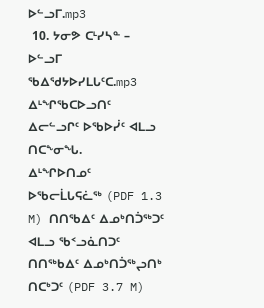ᐅᓪᓗᒥ.mp3
 10. ᔭᓂᕗ ᑕᒻᓯᓴᓐ – ᐅᓪᓗᒥ ᖃᐃᖁᔭᐅᓯᒪᒐᑦᑕ.mp3
ᐃᒻᖏᖃᑕᐅᓗᑎᑦ
ᐃᓕᓪᓗᒋᑦ ᐅᖃᐅᓰᑦ ᐊᒪᓗ ᑎᑕᖕᓂᖓ.
ᐃᒻᖏᐅᑎᓄᑦ ᐅᖃᓕᒫᒐᕋᓛᖅ (PDF 1.3 M) ᑎᑎᖃᐃᑦ ᐃᓄᒃᑎᑑᖅᑐᑦ ᐊᒪᓗ ᖃᑉᓗᓈᑎᑐᑦ ᑎᑎᖅᑲᐃᑦ ᐃᓄᒃᑎᑑᖅᖢᑎᒃ
ᑎᑕᒃᑐᑦ (PDF 3.7 M)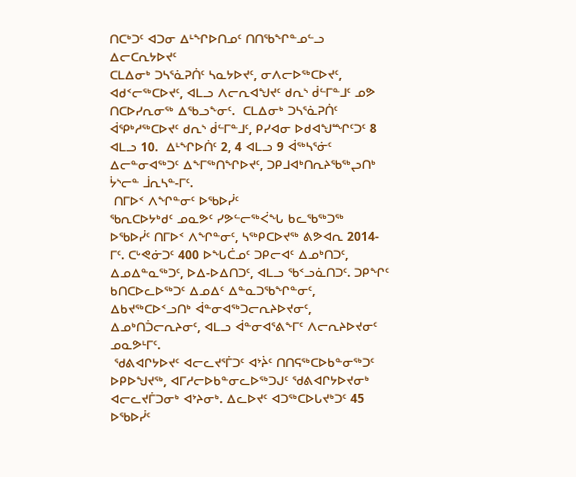ᑎᑕᒃᑐᑦ ᐊᑐᓂ ᐃᒻᖏᐅᑎᓄᑦ ᑎᑎᖃᖏᓐᓄᓪᓗ
ᐃᓕᑕᕆᔭᐅᔪᑦ
ᑕᒪᐃᓂᒃ ᑐᓴᕐᓈᕈᑏᑦ ᓴᓇᔭᐅᔪᑦ, ᓂᐱᓕᐅᖅᑕᐅᔪᑦ, ᐊᑯᑉᓕᖅᑕᐅᔪᑦ, ᐊᒪᓗ ᐱᓕᕆᐊᖑᔪᑦ ᑯᕆᔅ ᑰᓪᒥᓐᒧᑦ ᓄᕗ ᑎᑕᐅᓯᕆᓂᖅ ᐃᖃᓗᖕᓂᑦ.  ᑕᒪᐃᓂᒃ ᑐᓴᕐᓈᕈᑏᑦ ᐋᕿᒃᓱᖅᑕᐅᔪᑦ ᑯᕆᔅ ᑰᓪᒥᓐᒧᑦ, ᑭᓯᐊᓂ ᐅᑯᐊᖑᙱᑦᑐᑦ 8 ᐊᒪᓗ 10.  ᐃᒻᖏᐅᑏᑦ 2, 4 ᐊᒪᓗ 9 ᐋᖅᓴᕐᓃᑦ ᐃᓕᓐᓂᐊᖅᑐᑦ ᐃᖕᒥᖅᑎᖏᐅᔪᑦ, ᑐᑭᒧᐊᒃᑎᕆᔨᖃᖅᖢᑎᒃ ᔮᔅᓕᓐ ᒨᕆᓴᓐ-ᒥᑦ.
 ᑎᒥᐅᑉ ᐱᖏᓐᓂᑦ ᐅᖃᐅᓰᑦ
ᖃᕆᑕᐅᔭᒃᑯᑦ ᓄᓇᕗᑦ ᓯᕗᓪᓕᖅᐹᖓ ᑲᓚᖃᖅᑐᖅ  ᐅᖃᐅᓰᑦ ᑎᒥᐅᑉ ᐱᖏᓐᓂᑦ, ᓴᖅᑭᑕᐅᔪᖅ ᕕᕗᐊᕆ 2014-ᒥᑦ. ᑕᒡᕙᓃᑐᑦ 400 ᐅᖓᑖᓄᑦ ᑐᑭᓕᐊᑦ ᐃᓄᒃᑎᑐᑦ, ᐃᓄᐃᓐᓇᖅᑐᑦ, ᐅᐃ-ᐅᐃᑎᑐᑦ, ᐊᒪᓗ ᖃᑉᓗᓈᑎᑐᑦ. ᑐᑭᖏᑦ ᑲᑎᑕᐅᓚᐅᖅᑐᑦ ᐃᓄᐃᑦ ᐃᓐᓇᑐᖃᖏᓐᓂᑦ, ᐃᑲᔪᖅᑕᐅᑉᓗᑎᒃ ᐋᓐᓂᐊᖅᑐᓕᕆᔨᐅᔪᓂᑦ, ᐃᓄᒃᑎᑑᓕᕆᔨᓂᑦ, ᐊᒪᓗ ᐋᓐᓂᐊᕐᕕᖕᒥᑦ ᐱᓕᕆᔨᐅᔪᓂᑦ ᓄᓇᕗᒻᒥᑦ.
 ᖁᕕᐊᒋᔭᐅᔪᑦ ᐊᓕᓚᔪᕐᒦᑐᑦ ᐊᔾᔩᑦ ᑎᑎᕋᖅᑕᐅᑲᓐᓂᖅᑐᑦ
ᐅᑭᐅᖑᔪᖅ, ᐊᒥᓱᓕᐅᑲᓐᓂᓚᐅᖅᑐᒍᑦ ᖁᕕᐊᒋᔭᐅᔪᓂᒃ ᐊᓕᓚᔪᒦᑐᓂᒃ ᐊᔾᔨᓂᒃ. ᐃᓚᐅᔪᑦ ᐊᑐᖅᑕᐅᒐᔪᒃᑐᑦ 45 ᐅᖃᐅᓰᑦ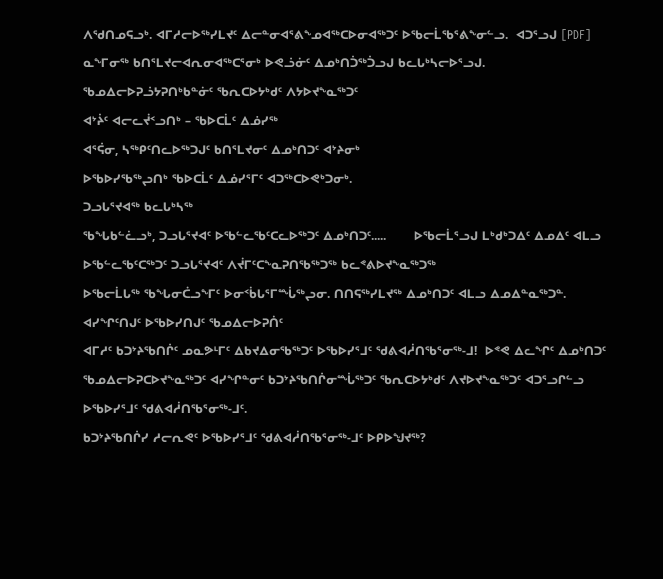ᐱᖁᑎᓄᕋᓗᒃ. ᐊᒥᓱᓕᐅᖅᓯᒪᔪᑦ ᐃᓕᓐᓂᐊᕐᕕᖕᓄᐊᖅᑕᐅᓂᐊᖅᑐᑦ ᐅᖃᓕᒫᖃᕐᕕᖕᓂᓪᓗ.  ᐊᑐᕐᓗᒍ [PDF] ᓇᖕᒥᓂᖅ ᑲᑎᕐᒪᔪᓕᐊᕆᓂᐊᖅᑕᕐᓂᒃ ᐅᕙᓘᓃᑦ ᐃᓄᒃᑎᑑᖅᑑᓗᒍ ᑲᓚᒐᒃᓴᓕᐅᕐᓗᒍ.
ᖃᓄᐃᓕᐅᕈᓘᔭᕈᑎᒃᑲᓐᓃᑦ ᖃᕆᑕᐅᔭᒃᑯᑦ ᐱᔭᐅᔪᖕᓇᖅᑐᑦ
ᐊᔾᔩᑦ ᐊᓕᓚᔫᑉᓗᑎᒃ – ᖃᐅᑕᒫᑦ ᐃᓅᓯᖅ
ᐊᕐᕌᓂ, ᓴᖅᑭᑦᑎᓚᐅᖅᑐᒍᑦ ᑲᑎᕐᒪᔪᓂᑦ ᐃᓄᒃᑎᑐᑦ ᐊᔾᔨᓂᒃ
ᐅᖃᐅᓯᖃᖅᖢᑎᒃ ᖃᐅᑕᒫᑦ ᐃᓅᓯᕐᒥᑦ ᐊᑐᖅᑕᐅᕙᒃᑐᓂᒃ.
ᑐᓗᒐᕐᔪᐊᖅ ᑲᓚᒐᒃᓴᖅ
ᖃᖓᑲᓪᓛᓗᒃ, ᑐᓗᒐᕐᔪᐊᑦ ᐅᖃᓪᓚᖃᑦᑕᓚᐅᖅᑐᑦ ᐃᓄᒃᑎᑐᑦ.....       ᐅᖃᓕᒫᕐᓗᒍ ᒪᒃᑯᒃᑐᐃᑦ ᐃᓄᐃᑦ ᐊᒪᓗ ᐅᖃᓪᓚᖃᑦᑕᖅᑐᑦ ᑐᓗᒐᕐᔪᐊᑦ ᐱᔫᒥᑦᑕᖕᓇᕈᑎᖃᖅᑐᖅ ᑲᓚᕝᕕᐅᔪᖕᓇᖅᑐᖅ
ᐅᖃᓕᒫᒐᖅ ᖃᖓᓂᑖᓗᖕᒥᑦ ᐅᓂᑉᑳᒐᕐᒥᙶᖅᖢᓂ. ᑎᑎᕋᖅᓯᒪᔪᖅ ᐃᓄᒃᑎᑐᑦ ᐊᒪᓗ ᐃᓄᐃᓐᓇᖅᑐᓐ.
ᐊᓯᖏᑦᑎᒍᑦ ᐅᖃᐅᓯᑎᒍᑦ ᖃᓄᐃᓕᐅᕈᑏᑦ
ᐊᒥᓱᑦ ᑲᑐᔾᔨᖃᑎᒌᑦ ᓄᓇᕗᒻᒥᑦ ᐃᑲᔪᐃᓂᖃᖅᑐᑦ ᐅᖃᐅᓯᕐᒧᑦ ᖁᕕᐊᓲᑎᖃᕐᓂᖅ-ᒧ!  ᐅᕝᕙ ᐃᓚᖏᑦ ᐃᓄᒃᑎᑐᑦ ᖃᓄᐃᓕᐅᕈᑕᐅᔪᖕᓇᖅᑐᑦ ᐊᓯᖏᓐᓂᑦ ᑲᑐᔾᔨᖃᑎᒌᓂᙶᖅᑐᑦ ᖃᕆᑕᐅᔭᒃᑯᑦ ᐱᔪᐅᔪᖕᓇᖅᑐᑦ ᐊᑐᕐᓗᒋᓪᓗ ᐅᖃᐅᓯᕐᒧᑦ ᖁᕕᐊᓲᑎᖃᕐᓂᖅ-ᒧᑦ.
ᑲᑐᔾᔨᖃᑎᒌᓯ ᓱᓕᕆᕙᑦ ᐅᖃᐅᓯᕐᒧᑦ ᖁᕕᐊᓲᑎᖃᕐᓂᖅ-ᒧᑦ ᐅᑭᐅᖑᔪᖅ?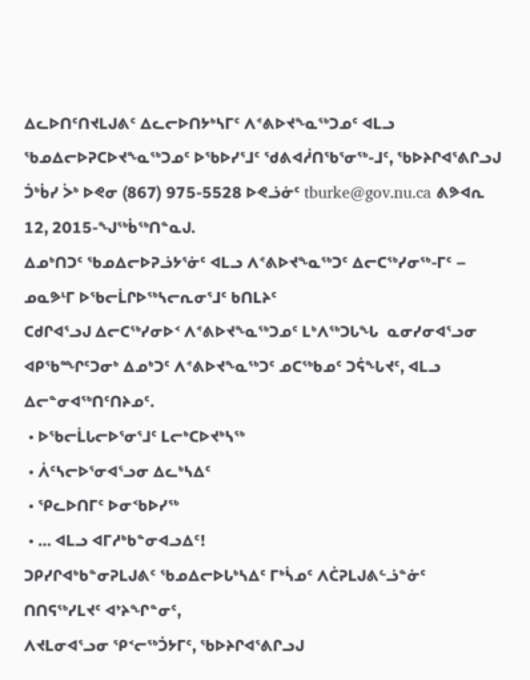ᐃᓚᐅᑎᑦᑎᔪᒪᒍᕕᑦ ᐃᓚᓕᐅᑎᔭᒃᓴᒥᑦ ᐱᕝᕕᐅᔪᖕᓇᖅᑐᓄᑦ ᐊᒪᓗ ᖃᓄᐃᓕᐅᕈᑕᐅᔪᖕᓇᖅᑐᓄᑦ ᐅᖃᐅᓯᕐᒧᑦ ᖁᕕᐊᓲᑎᖃᕐᓂᖅ-ᒧᑦ, ᖃᐅᔨᒋᐊᕐᕕᒋᓗᒍ ᑑᒃᑳᓯ ᐴᒃ ᐅᕙᓂ (867) 975-5528 ᐅᕙᓘᓃᑦ tburke@gov.nu.ca ᕕᕗᐊᕆ 12, 2015-ᖑᖅᑳᖅᑎᓐᓇᒍ.
ᐃᓄᒃᑎᑐᑦ ᖃᓄᐃᓕᐅᕈᓘᔭᕐᓃᑦ ᐊᒪᓗ ᐱᕝᕕᐅᔪᖕᓇᖅᑐᑦ ᐃᓕᑕᖅᓯᓂᖅ-ᒥᑦ – ᓄᓇᕗᒻᒥ ᐅᖃᓕᒫᒋᐅᖅᓴᓕᕆᓂᕐᒧᑦ ᑲᑎᒪᔨᑦ
ᑕᑯᒋᐊᕐᓗᒍ ᐃᓕᑕᖅᓯᓂᐅᑉ ᐱᕝᕕᐅᔪᖕᓇᖅᑐᓄᑦ ᒪᒃᐱᖅᑐᒐᖓ  ᓇᓂᓯᓂᐊᕐᓗᓂ ᐊᑭᖃᙱᑦᑐᓂᒃ ᐃᓄᒃᑐᑦ ᐱᕝᕕᐅᔪᖕᓇᖅᑐᑦ ᓄᑕᖅᑲᓄᑦ ᑐᕌᖓᔪᑦ, ᐊᒪᓗ ᐃᓕᓐᓂᐊᖅᑎᑦᑎᔨᓄᑦ.
 • ᐅᖃᓕᒫᒐᓕᐅᕐᓂᕐᒧᑦ ᒪᓕᒃᑕᐅᔪᒃᓴᖅ
 • ᐲᑦᓴᓕᐅᕐᓂᐊᕐᓗᓂ ᐃᓚᒃᓴᐃᑦ
 • ᕿᓚᐅᑎᒥᑦ ᐅᓂᑉᑲᐅᓯᖅ
 • … ᐊᒪᓗ ᐊᒥᓱᒃᑲᓐᓂᐊᓗᐃᑦ!
ᑐᑭᓯᒋᐊᒃᑲᓐᓂᕈᒪᒍᕕᑦ ᖃᓄᐃᓕᐅᒐᒃᓴᐃᑦ ᒥᒃᓵᓄᑦ ᐱᑖᕈᒪᒍᕕᓪᓘᓐᓃᑦ ᑎᑎᕋᖅᓯᒪᔪᑦ ᐊᔾᔨᖏᓐᓂᑦ,
ᐱᔪᒪᓂᐊᕐᓗᓂ ᕿᑉᓕᖅᑑᔭᒥᑦ, ᖃᐅᔨᒋᐊᕐᕕᒋᓗᒍ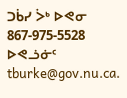ᑐᑳᓯ ᐴᒃ ᐅᕙᓂ 867-975-5528 ᐅᕙᓘᓃᑦ tburke@gov.nu.ca.